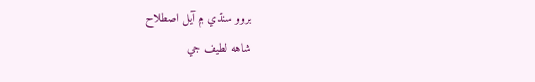بروو سنڌي ۾ آيل اصطلاح
شاهه لطيف جي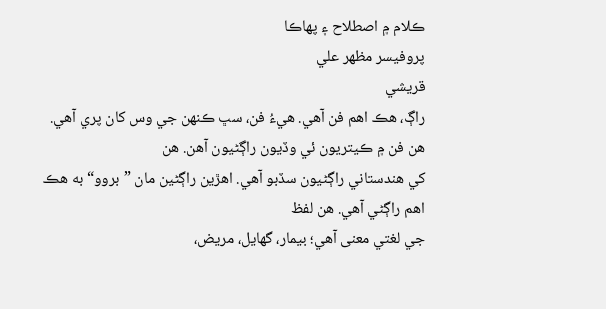ڪلام ۾ اصطلاح ۽ پهاڪا
پروفيسر مظھر علي
قريشي
راڳ، هڪ اهم فن آهي. هيءُ فن، سڀ ڪنهن جي وس کان پري آهي. هن فن ۾ ڪيتريون ئي وڏيون راڳڻيون آهن. هن
کي هندستاني راڳڻيون سڏبو آهي. اهڙين راڳڻين مان ”بروو“ به هڪ اهم راڳڻي آهي. هن لفظ
جي لغتي معنى آهي؛ بيمار، گهايل، مريض،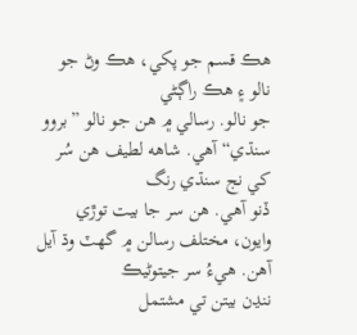هڪ قسم جو پکي، هڪ وڻ جو نالو ۽ هڪ راڳڻي
جو نالو. رسالي ۾ هن جو نالو ”بروو سنڌي“ آهي. شاهه لطيف هن سُر کي نج سنڌي رنگ
ڏنو آهي. هن سر جا بيت توڙي وايون، مختلف رسالن ۾ گهٽ وڌ آيل آهن. هيءُ سر جيتوڻيڪ
ننڍن بيتن تي مشتمل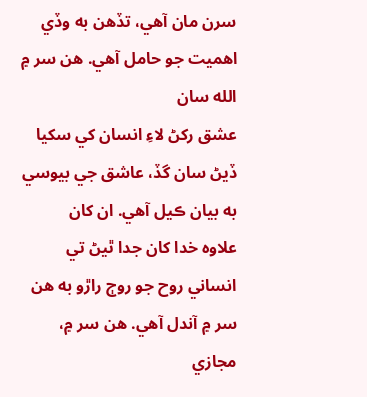سرن مان آهي، تڏهن به وڏي اهميت جو حامل آهي. هن سر ۾ الله سان
عشق رکڻ لاءِ انسان کي سکيا ڏيڻ سان گڏ، عاشق جي بيوسي به بيان ڪيل آهي. ان کان
علاوه خدا کان جدا ٿيڻ تي انساني روح جو روڄ راڙو به هن سر ۾ آندل آهي. هن سر ۾،
مجازي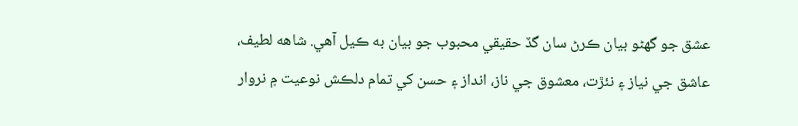عشق جو گهڻو بيان ڪرڻ سان گڏ حقيقي محبوب جو بيان به ڪيل آهي. شاهه لطيف،
عاشق جي نياز ۽ نئڙت، معشوق جي ناز، انداز ۽ حسن کي تمام دلڪش نوعيت ۾ نروار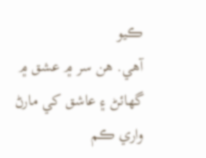ڪيو
آهي. هن سر ۾ عشق ۾ گهائڻ ۽ عاشق کي مارڻ واري ڪم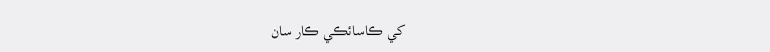کي ڪاسائڪي ڪار سان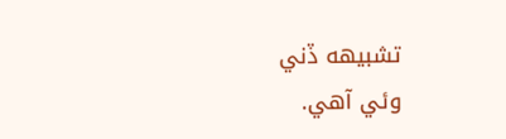تشبيهه ڏني
وئي آهي.